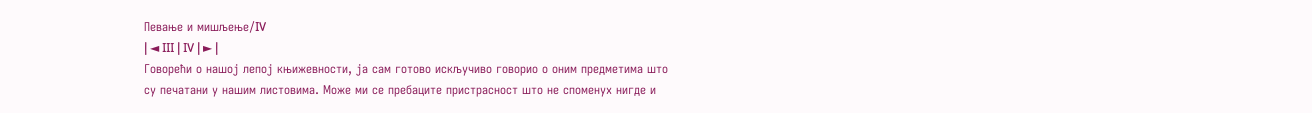Певање и мишљење/IV
| ◄ III | IV | ► |
Говорећи о нашој лепој књижевности, ја сам готово искључиво говорио о оним предметима што су печатани у нашим листовима. Може ми се пребаците пристрасност што не споменух нигде и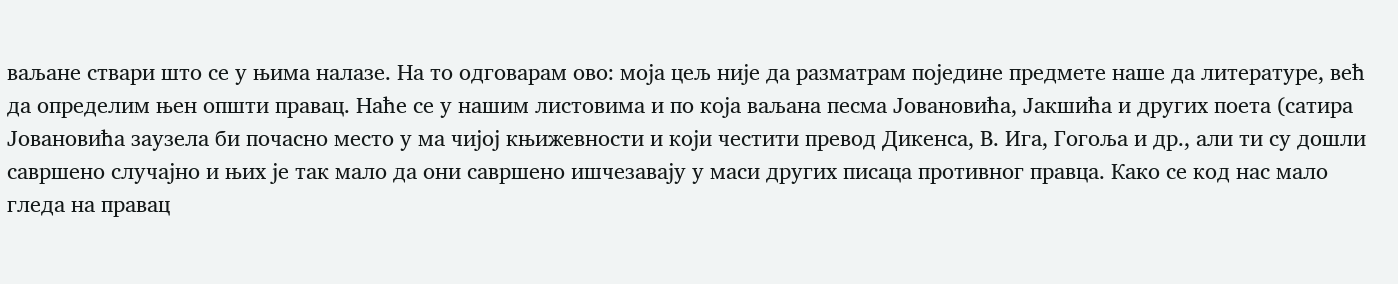ваљане ствари што се у њима налазе. На то одговарам ово: моја цељ није да разматрам поједине предмете наше да литературе, већ да определим њен општи правац. Наће се у нашим листовима и по која ваљана песма Јовановића, Јакшића и других поета (сатира Јовановића заузела би почасно место у ма чијој књижевности и који честити превод Дикенса, В. Ига, Гогоља и др., али ти су дошли савршено случајно и њих је так мало да они савршено ишчезавају у маси других писаца противног правца. Како се код нас мало гледа на правац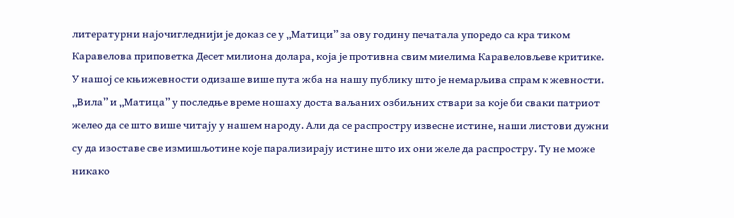литературни најочигледнији је доказ се у „Матици” за ову годину печатала упоредо са кра тиком Каравелова приповетка Десет милиона долара, која је противна свим миелима Каравеловљеве критике.
У нашој се књижевности одизаше више пута жба на нашу публику што је немарљива спрам к жевности. „Вила” и „Матица” у последње време ношаху доста ваљаних озбиљних ствари за које би сваки патриот желео да се што више читају у нашем народу. Али да се распростру извесне истине, наши листови дужни су да изоставе све измишљотине које парализирају истине што их они желе да распростру. Ту не може никако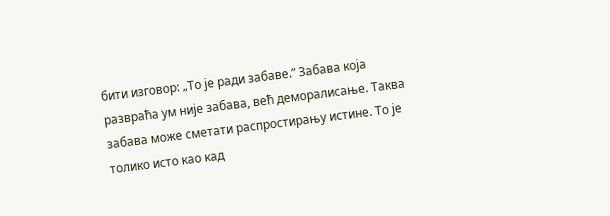бити изговор: „То је ради забаве.” Забава која развраћа ум није забава, већ деморалисање. Таква забава може сметати распростирању истине. Tо је толико исто као кад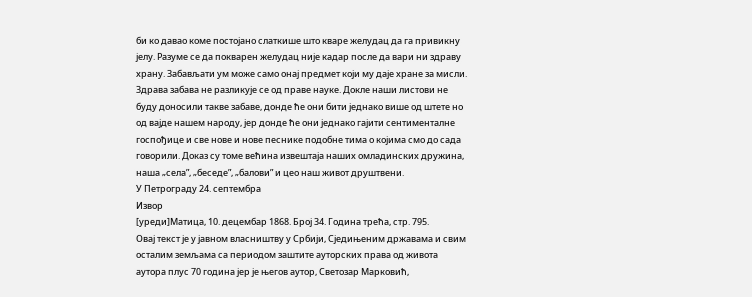би ко давао коме постојано слаткише што кваре желудац да га привикну јелу. Разуме се да покварен желудац није кадар после да вари ни здраву храну. Забављати ум може само онај предмет који му даје хране за мисли. Здрава забава не разликује се од праве науке. Докле наши листови не буду доносили такве забаве, донде ће они бити једнако више од штете но од вајде нашем народу, јер донде ће они једнако гајити сентименталне госпођице и све нове и нове песнике подобне тима о којима смо до сада говорили. Доказ су томе већина извештаја наших омладинских дружина, наша „села”, „беседе”, „балови” и цео наш живот друштвени.
У Петрограду 24. септембра
Извор
[уреди]Матица, 10. децембар 1868. Број 34. Година трећа, стр. 795.
Овај текст је у јавном власништву у Србији, Сједињеним државама и свим осталим земљама са периодом заштите ауторских права од живота аутора плус 70 година јер је његов аутор, Светозар Марковић,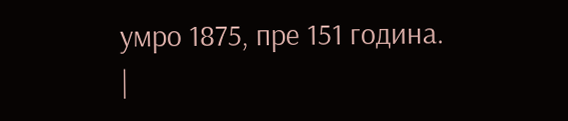умро 1875, пре 151 година.
|